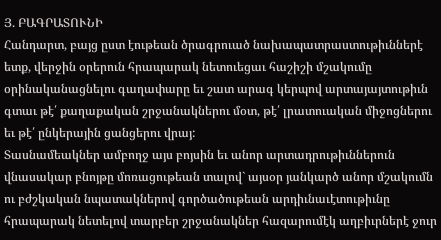Յ. ԲԱԳՐԱՏՈՒՆԻ
Հանդարտ, բայց ըստ էութեան ծրագրուած նախապատրաստութիւններէ ետք, վերջին օրերուն հրապարակ նետուեցաւ հաշիշի մշակումը օրինականացնելու գաղափարը եւ շատ արագ կերպով արտայայտութիւն գտաւ թէ՛ քաղաքական շրջանակներու մօտ, թէ՛ լրատուական միջոցներու եւ թէ՛ ընկերային ցանցերու վրայ:
Տասնամեակներ ամբողջ այս բոյսին եւ անոր արտադրութիւններուն վնասակար բնոյթը մոռացութեան տալով` այսօր յանկարծ անոր մշակումն ու բժշկական նպատակներով գործածութեան արդիւնաւէտութիւնը հրապարակ նետելով տարբեր շրջանակներ հազարումէկ աղբիւրներէ ջուր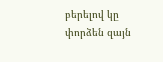բերելով կը փորձեն զայն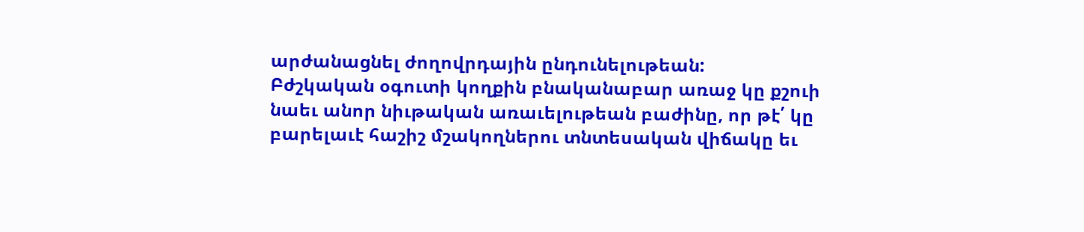արժանացնել ժողովրդային ընդունելութեան:
Բժշկական օգուտի կողքին բնականաբար առաջ կը քշուի նաեւ անոր նիւթական առաւելութեան բաժինը, որ թէ՛ կը բարելաւէ հաշիշ մշակողներու տնտեսական վիճակը եւ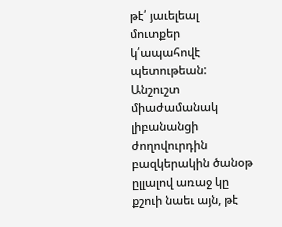թէ՛ յաւելեալ մուտքեր կ՛ապահովէ պետութեան:
Անշուշտ միաժամանակ լիբանանցի ժողովուրդին բազկերակին ծանօթ ըլլալով առաջ կը քշուի նաեւ այն, թէ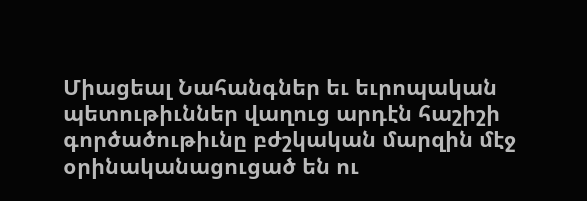Միացեալ Նահանգներ եւ եւրոպական պետութիւններ վաղուց արդէն հաշիշի գործածութիւնը բժշկական մարզին մէջ օրինականացուցած են ու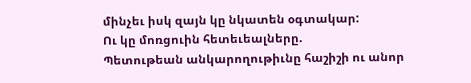մինչեւ իսկ զայն կը նկատեն օգտակար:
Ու կը մոռցուին հետեւեալները.
Պետութեան անկարողութիւնը հաշիշի ու անոր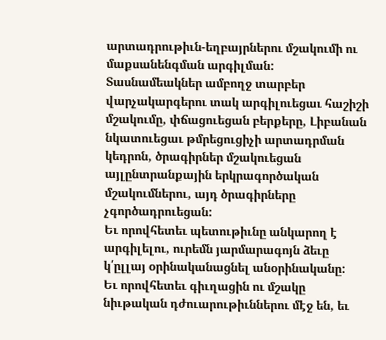արտադրութիւն-եղբայրներու մշակումի ու մաքսանենգման արգիլման:
Տասնամեակներ ամբողջ տարբեր վարչակարգերու տակ արգիլուեցաւ հաշիշի մշակումը, փճացուեցան բերքերը, Լիբանան նկատուեցաւ թմրեցուցիչի արտադրման կեդրոն, ծրագիրներ մշակուեցան այլընտրանքային երկրագործական մշակումներու, այդ ծրագիրները չգործադրուեցան:
Եւ որովհետեւ պետութիւնը անկարող է արգիլելու, ուրեմն յարմարագոյն ձեւը կ՛ըլլայ օրինականացնել անօրինականը:
Եւ որովհետեւ գիւղացին ու մշակը նիւթական դժուարութիւններու մէջ են, եւ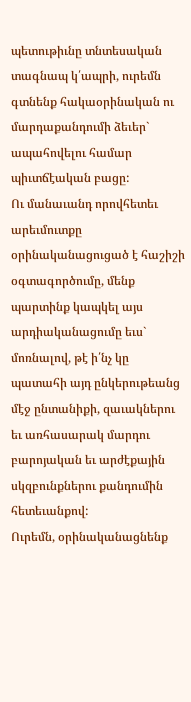պետութիւնը տնտեսական տագնապ կ՛ապրի, ուրեմն գտնենք հակաօրինական ու մարդաքանդումի ձեւեր` ապահովելու համար պիւտճէական բացը:
Ու մանաւանդ որովհետեւ արեւմուտքը օրինականացուցած է հաշիշի օգտագործումը, մենք պարտինք կապկել այս արդիականացումը եւս` մոռնալով, թէ ի՛նչ կը պատահի այդ ընկերութեանց մէջ ընտանիքի, զաւակներու եւ առհասարակ մարդու բարոյական եւ արժէքային սկզբունքներու քանդումին հետեւանքով:
Ուրեմն, օրինականացնենք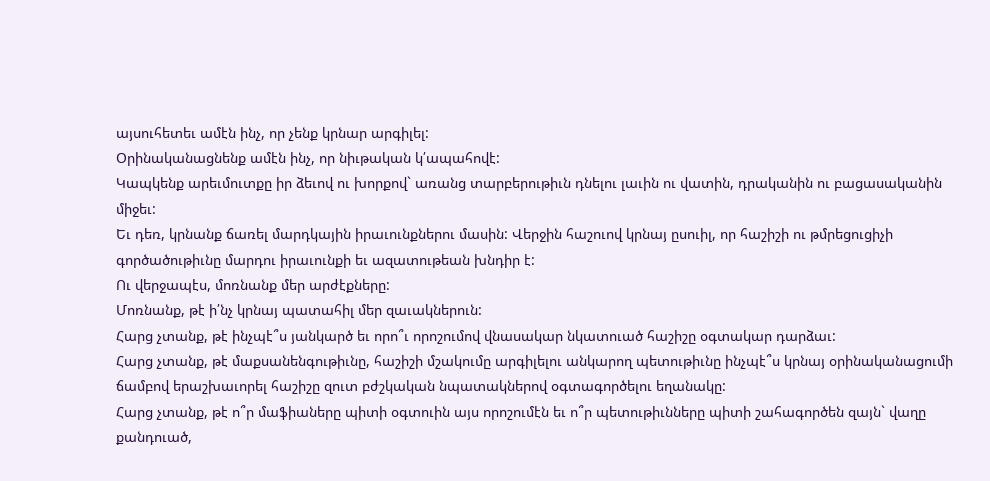այսուհետեւ ամէն ինչ, որ չենք կրնար արգիլել:
Օրինականացնենք ամէն ինչ, որ նիւթական կ՛ապահովէ:
Կապկենք արեւմուտքը իր ձեւով ու խորքով` առանց տարբերութիւն դնելու լաւին ու վատին, դրականին ու բացասականին միջեւ:
Եւ դեռ, կրնանք ճառել մարդկային իրաւունքներու մասին: Վերջին հաշուով կրնայ ըսուիլ, որ հաշիշի ու թմրեցուցիչի գործածութիւնը մարդու իրաւունքի եւ ազատութեան խնդիր է:
Ու վերջապէս, մոռնանք մեր արժէքները:
Մոռնանք, թէ ի՛նչ կրնայ պատահիլ մեր զաւակներուն:
Հարց չտանք, թէ ինչպէ՞ս յանկարծ եւ որո՞ւ որոշումով վնասակար նկատուած հաշիշը օգտակար դարձաւ:
Հարց չտանք, թէ մաքսանենգութիւնը, հաշիշի մշակումը արգիլելու անկարող պետութիւնը ինչպէ՞ս կրնայ օրինականացումի ճամբով երաշխաւորել հաշիշը զուտ բժշկական նպատակներով օգտագործելու եղանակը:
Հարց չտանք, թէ ո՞ր մաֆիաները պիտի օգտուին այս որոշումէն եւ ո՞ր պետութիւնները պիտի շահագործեն զայն` վաղը քանդուած,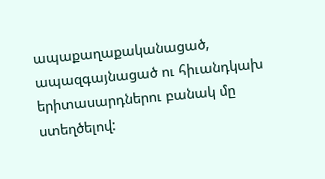ապաքաղաքականացած, ապազգայնացած ու հիւանդկախ երիտասարդներու բանակ մը ստեղծելով: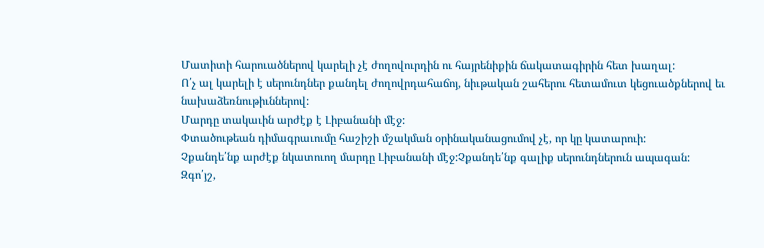Մատիտի հարուածներով կարելի չէ ժողովուրդին ու հայրենիքին ճակատագիրին հետ խաղալ:
Ո՛չ ալ կարելի է սերունդներ քանդել ժողովրդահաճոյ, նիւթական շահերու հետամուտ կեցուածքներով եւ նախաձեռնութիւններով:
Մարդը տակաւին արժէք է Լիբանանի մէջ:
Փտածութեան դիմագրաւումը հաշիշի մշակման օրինականացումով չէ, որ կը կատարուի:
Չքանդե՛նք արժէք նկատուող մարդը Լիբանանի մէջ:Չքանդե՛նք գալիք սերունդներուն ապագան:
Զգո՛յշ,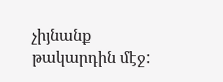չիյնանք թակարդին մէջ: